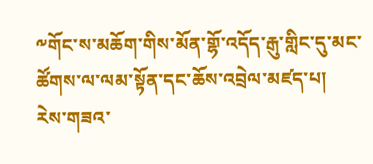༸གོང་ས་མཆོག་གིས་མོན་གྷོ་འདོད་རྒུ་གླིང་དུ་མང་ཚོགས་ལ་ལམ་སྟོན་དང་ཆོས་འབྲེལ་མཛད་པ།
རེས་གཟའ་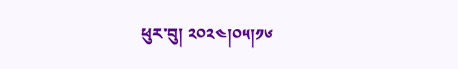ཕུར་བུ། ༢༠༢༤།༠༥།༡༦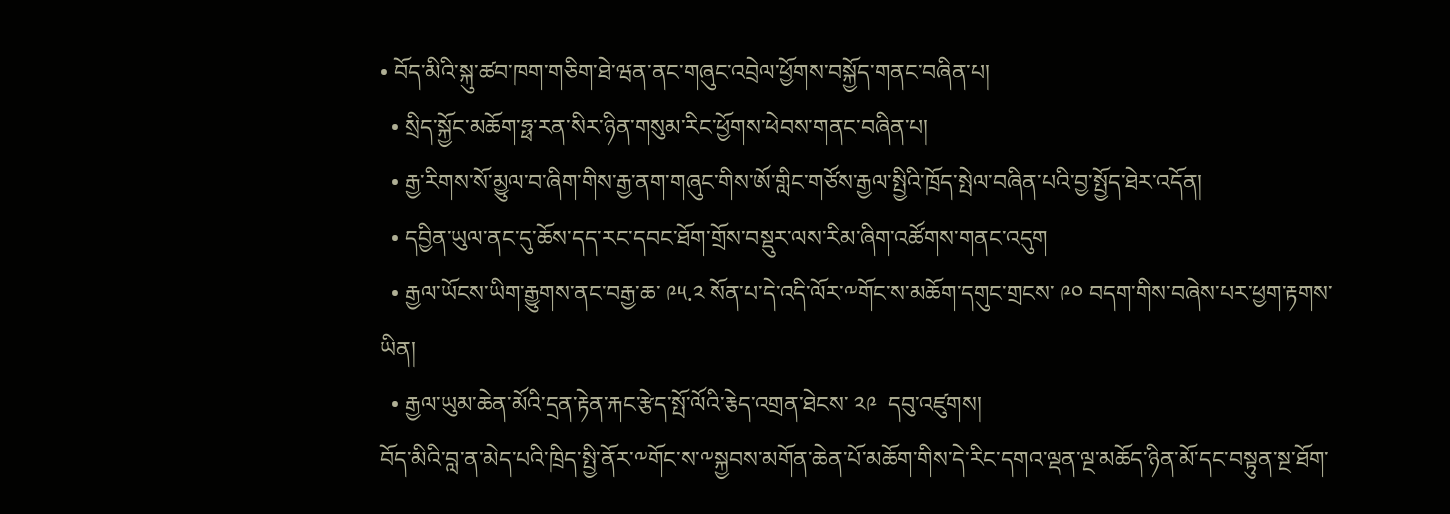• བོད་མིའི་སྐུ་ཚབ་ཁག་གཅིག་ཐེ་ཝན་ནང་གཞུང་འབྲེལ་ཕྱོགས་བསྐྱོད་གནང་བཞིན་པ།
  • སྲིད་སྐྱོང་མཆོག་ཧྥ་རན་སིར་ཉིན་གསུམ་རིང་ཕྱོགས་ཕེབས་གནང་བཞིན་པ།
  • རྒྱ་རིགས་སོ་མྱུལ་བ་ཞིག་གིས་རྒྱ་ནག་གཞུང་གིས་ཨོ་གླིང་གཙོས་རྒྱལ་སྤྱིའི་ཁྲོད་སྤེལ་བཞིན་པའི་བྱ་སྤྱོད་ཐེར་འདོན།
  • དབྱིན་ཡུལ་ནང་དུ་ཆོས་དད་རང་དབང་ཐོག་གྲོས་བསྡུར་ལས་རིམ་ཞིག་འཚོགས་གནང་འདུག
  • རྒྱལ་ཡོངས་ཡིག་རྒྱུགས་ནང་བརྒྱ་ཆ་ ༩༥.༢ སོན་པ་དེ་འདི་ལོར་༸གོང་ས་མཆོག་དགུང་གྲངས་ ༩༠ བདག་གིས་བཞེས་པར་ཕྱག་རྟགས་ཡིན།
  • རྒྱལ་ཡུམ་ཆེན་མོའི་དྲན་རྟེན་རྐང་རྩེད་སྤོ་ལོའི་རྕེད་འགྲན་ཐེངས་ ༢༩  དབུ་འཛུགས།
བོད་མིའི་བླ་ན་མེད་པའི་ཁྲིད་སྤྱི་ནོར་༸གོང་ས་༸སྐྱབས་མགོན་ཆེན་པོ་མཆོག་གིས་དེ་རིང་དགའ་ལྡན་ལྔ་མཆོད་ཉིན་མོ་དང་བསྟུན་སྔ་ཐོག་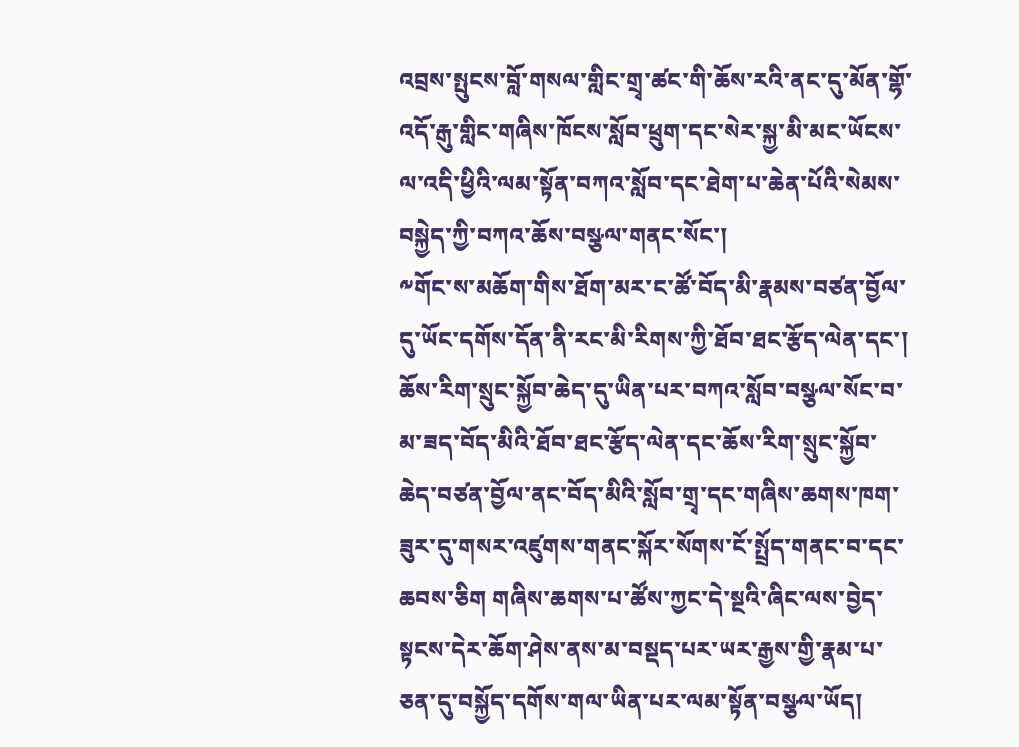འབྲས་སྤུངས་བློ་གསལ་གླིང་གྲྭ་ཚང་གི་ཆོས་རའི་ནང་དུ་མོན་གྷོ་འདོ་རྒུ་གླིང་གཞིས་ཁོངས་སློབ་ཕྲུག་དང་སེར་སྐྱ་མི་མང་ཡོངས་ལ་འདི་ཕྱིའི་ལམ་སྟོན་བཀའ་སློབ་དང་ཐེག་པ་ཆེན་པོའི་སེམས་བསྐྱེད་ཀྱི་བཀའ་ཆོས་བསྩལ་གནང་སོང་།
༸གོང་ས་མཆོག་གིས་ཐོག་མར་ང་ཚོ་བོད་མི་རྣམས་བཙན་བྱོལ་དུ་ཡོང་དགོས་དོན་ནི་རང་མི་རིགས་ཀྱི་ཐོབ་ཐང་རྩོད་ལེན་དང་། ཆོས་རིག་སྲུང་སྐྱོབ་ཆེད་དུ་ཡིན་པར་བཀའ་སློབ་བསྩལ་སོང་བ་མ་ཟད་བོད་མིའི་ཐོབ་ཐང་རྩོད་ལེན་དང་ཆོས་རིག་སྲུང་སྐྱོབ་ཆེད་བཙན་བྱོལ་ནང་བོད་མིའི་སློབ་གྲྭ་དང་གཞིས་ཆགས་ཁག་ཟུར་དུ་གསར་འཛུགས་གནང་སྐོར་སོགས་ངོ་སྤྲོད་གནང་བ་དང་ཆབས་ཅིག གཞིས་ཆགས་པ་ཚོས་ཀྱང་དེ་སྔའི་ཞིང་ལས་བྱེད་སྟངས་དེར་ཆོག་ཤེས་ནས་མ་བསྡད་པར་ཡར་རྒྱས་གྱི་རྣམ་པ་ཅན་དུ་བསྐྱོད་དགོས་གལ་ཡིན་པར་ལམ་སྟོན་བསྩལ་ཡོད།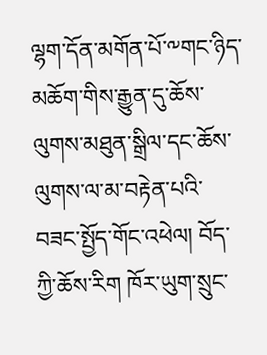ལྷག་དོན་མགོན་པོ་༸གང་ཉིད་མཆོག་གིས་རྒྱུན་དུ་ཆོས་ལུགས་མཐུན་སྒྲིལ་དང་ཆོས་ལུགས་ལ་མ་བརྟེན་པའི་བཟང་སྤྱོད་གོང་འཕེལ། བོད་ཀྱི་ཆོས་རིག ཁོར་ཡུག་སྲུང་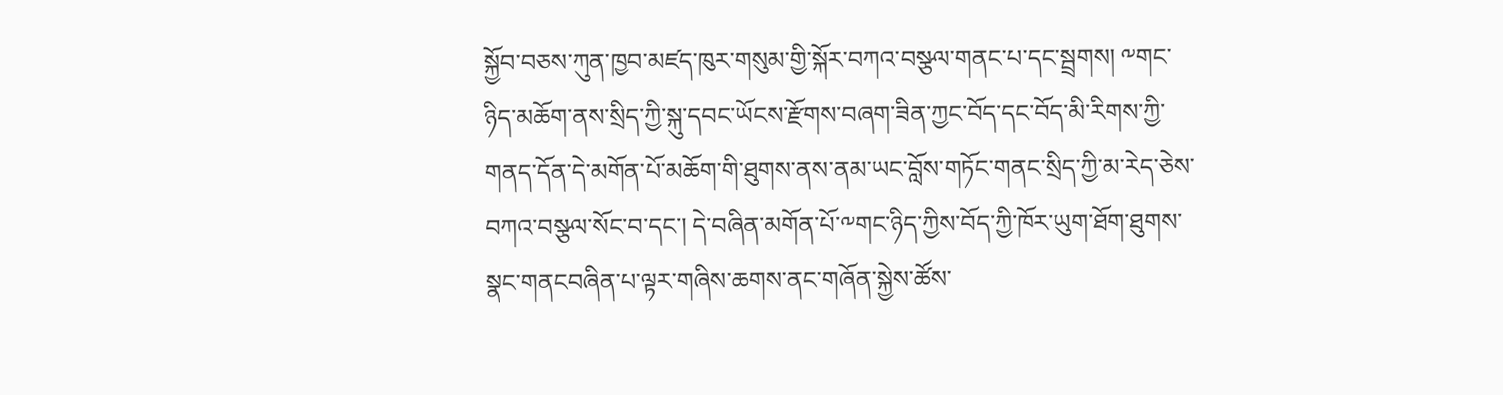སྐྱོབ་བཅས་ཀུན་ཁྱབ་མཛད་ཁུར་གསུམ་གྱི་སྐོར་བཀའ་བསྩལ་གནང་པ་དང་སྦྲགས། ༸གང་ཉིད་མཆོག་ནས་སྲིད་ཀྱི་སྐུ་དབང་ཡོངས་རྫོགས་བཞག་ཟིན་ཀྱང་བོད་དང་བོད་མི་རིགས་ཀྱི་གནད་དོན་དེ་མགོན་པོ་མཆོག་གི་ཐུགས་ནས་ནམ་ཡང་བློས་གཏོང་གནང་སྲིད་ཀྱི་མ་རེད་ཅེས་བཀའ་བསྩལ་སོང་བ་དང་། དེ་བཞིན་མགོན་པོ་༸གང་ཉིད་ཀྱིས་བོད་ཀྱི་ཁོར་ཡུག་ཐོག་ཐུགས་སྣང་གནངབཞིན་པ་ལྟར་གཞིས་ཆགས་ནང་གཞོན་སྐྱེས་ཚོས་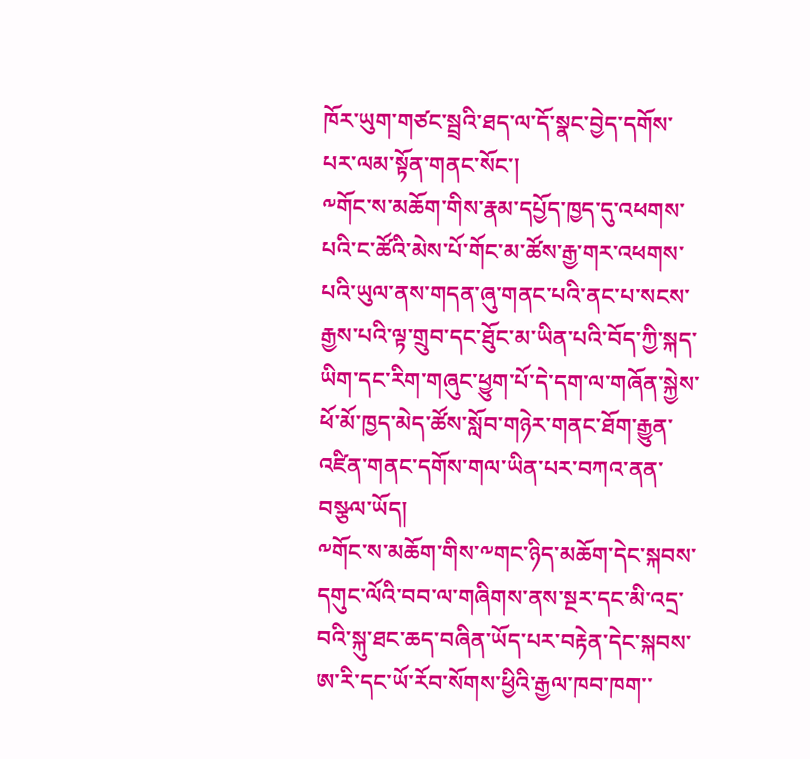ཁོར་ཡུག་གཙང་སྦྲའི་ཐད་ལ་དོ་སྣང་བྱེད་དགོས་པར་ལམ་སྟོན་གནང་སོང་།
༸གོང་ས་མཆོག་གིས་རྣམ་དཔྱོད་ཁྱད་དུ་འཕགས་པའི་ང་ཚོའི་མེས་པོ་གོང་མ་ཚོས་རྒྱ་གར་འཕགས་པའི་ཡུལ་ནས་གདན་ཞུ་གནང་པའི་ནང་པ་སངས་རྒྱས་པའི་ལྟ་གྲུབ་དང་ཐོུང་མ་ཡིན་པའི་བོད་ཀྱི་སྐད་ཡིག་དང་རིག་གཞུང་ཕྱུག་པོ་དེ་དག་ལ་གཞོན་སྐྱེས་ཕོ་མོ་ཁྱད་མེད་ཚོས་སློབ་གཉེར་གནང་ཐོག་རྒྱུན་འཛིན་གནང་དགོས་གལ་ཡིན་པར་བཀའ་ནན་བསྩལ་ཡོད།
༸གོང་ས་མཆོག་གིས་༸གང་ཉིད་མཆོག་དེང་སྐབས་དགུང་ལོའི་བབ་ལ་གཞིགས་ནས་སྔར་དང་མི་འདྲ་བའི་སྐུ་ཐང་ཆད་བཞིན་ཡོད་པར་བརྟེན་དེང་སྐབས་ཨ་རི་དང་ཡོ་རོབ་སོགས་ཕྱིའི་རྒྱལ་ཁབ་ཁག་་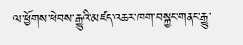ལ་ཕྱོགས་ཕེབས་རྒྱུའི་མཛད་འཆར་ཁག་བསྐྱང་གནང་རྒྱུ་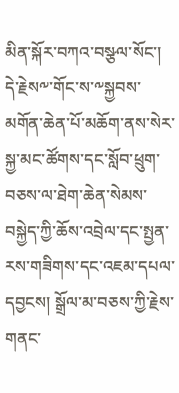མིན་སྐོར་བཀའ་བསྩལ་སོང་།
དེ་རྗེས༸་གོང་ས་༸སྐྱབས་མགོན་ཆེན་པོ་མཆོག་ནས་སེར་སྐྱ་མང་ཚོགས་དང་སློབ་ཕྲུག་བཅས་ལ་ཐེག་ཆེན་སེམས་བསྐྱེད་ཀྱི་ཆོས་འབྲེལ་དང་སྤྱན་རས་གཟིགས་དང་འཇམ་དཔལ་དབྱངས། སྒྲོལ་མ་བཅས་ཀྱི་རྗེས་གནང་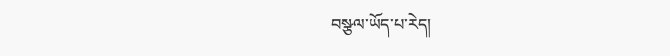བསྩལ་ཡོད་པ་རེད།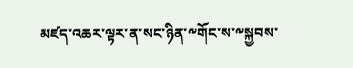མཛད་འཆར་ལྟར་ན་སང་ཉིན་༸གོང་ས་༸སྐྱབས་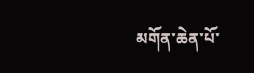མགོན་ཆེན་པོ་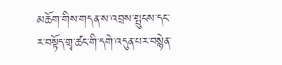མཆོག་གིས་གདན་ས་འབྲས་སྤུངས་དང་ར་བསྟོད་གྲྭ་ཚང་གི་དགེ་འདུན་པར་བསྙེན་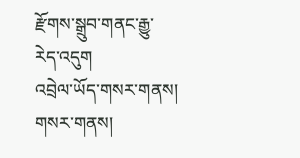རྫོགས་སྒྲུབ་གནང་རྒྱུ་རེད་འདུག
འབྲེལ་ཡོད་གསར་གནས།
གསར་གནས།